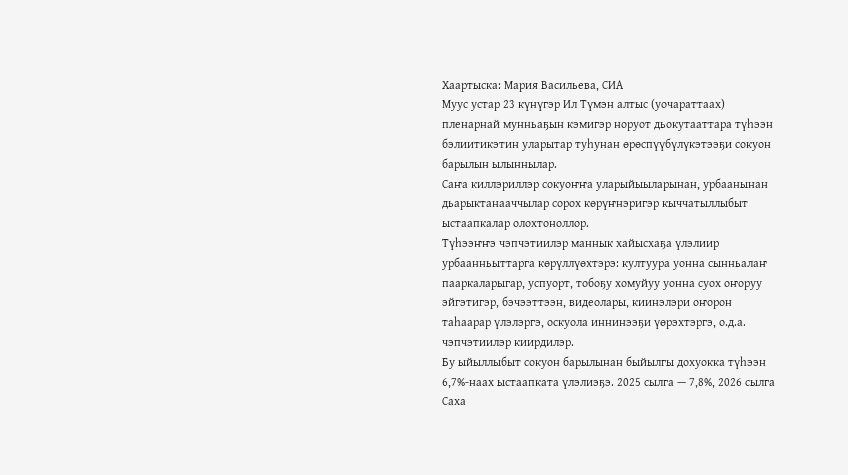Хаартыска: Мария Васильева, СИА
Муус устар 23 күнүгэр Ил Түмэн алтыс (уочараттаах) пленарнай мунньаҕын кэмигэр норуот дьокутааттара түһээн бэлиитикэтин уларытар туһунан өрөспүүбүлүкэтээҕи сокуон барылын ылыннылар.
Саҥа киллэриллэр сокуоҥҥа уларыйыыларынан, урбаанынан дьарыктанааччылар сорох көрүҥнэригэр кыччатыллыбыт ыстаапкалар олохтоноллор.
Түһээҥҥэ чэпчэтиилэр маннык хайысхаҕа үлэлиир урбаанньыттарга көрүллүөхтэрэ: култуура уонна сынньалаҥ пааркаларыгар, успуорт, тобоҕу хомуйуу уонна суох оҥоруу эйгэтигэр, бэчээттээн, видеолары, киинэлэри оҥорон таһаарар үлэлэргэ, оскуола иннинээҕи үөрэхтэргэ, о.д.а. чэпчэтиилэр киирдилэр.
Бу ыйыллыбыт сокуон барылынан быйылгы дохуокка түһээн 6,7%-наах ыстаапката үлэлиэҕэ. 2025 сылга — 7,8%, 2026 сылга Саха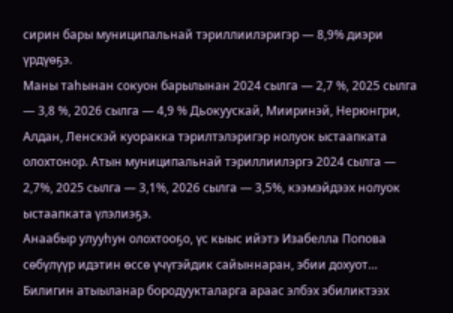сирин бары муниципальнай тэриллиилэригэр — 8,9% диэри үрдүөҕэ.
Маны таһынан сокуон барылынан 2024 сылга — 2,7 %, 2025 сылга — 3,8 %, 2026 сылга — 4,9 % Дьокуускай, Мииринэй, Нерюнгри, Алдан, Ленскэй куоракка тэрилтэлэригэр нолуок ыстаапката олохтонор. Атын муниципальнай тэриллиилэргэ 2024 сылга — 2,7%, 2025 сылга — 3,1%, 2026 сылга — 3,5%, кээмэйдээх нолуок ыстаапката үлэлиэҕэ.
Анаабыр улууһун олохтооҕо, үс кыыс ийэтэ Изабелла Попова сөбүлүүр идэтин өссө үчүгэйдик сайыннаран, эбии дохуот…
Билигин атыыланар бородуукталарга араас элбэх эбиликтээх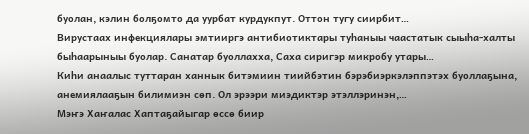буолан, кэлин болҕомто да уурбат курдукпут. Оттон тугу сиирбит…
Вирустаах инфекциялары эмтииргэ антибиотиктары туһаныы чаастатык сыыһа-халты быһаарыныы буолар. Санатар буоллахха, Саха сиригэр микробу утары…
Киһи анаалыс туттаран ханнык битэмиин тиийбэтин бэрэбиэркэлэппэтэх буоллаҕына, анемиялааҕын билимиэн сөп. Ол эрээри миэдиктэр этэллэринэн,…
Мэҥэ Хаҥалас Хаптаҕайыгар өссө биир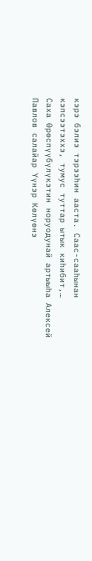кэрэ бэлиэ тэрээһин ааста. Саас-сааһынан кэпсээтэххэ, тумус туттар ытык киһибит,…
Саха Өрөспүүбүлүкэтин норуодунай артыыһа Алексей Павлов салайар Үүнэр Көлүөнэ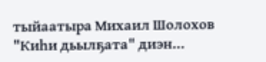тыйаатыра Михаил Шолохов "Киһи дьылҕата" диэн…